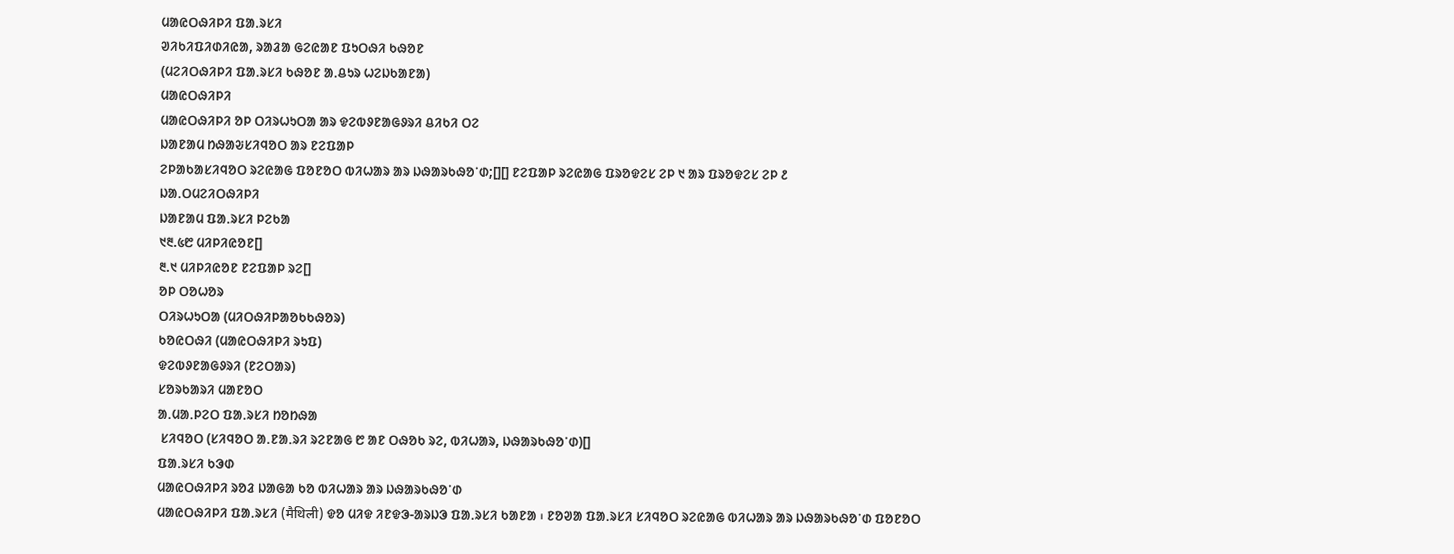ᱢᱟᱭᱛᱷᱤᱞᱤ ᱯᱟᱹᱨᱥᱤ
ᱣᱤᱠᱤᱯᱤᱰᱤᱭᱟ, ᱨᱟᱲᱟ ᱜᱮᱭᱟᱱ ᱯᱩᱛᱷᱤ ᱠᱷᱚᱱ
(ᱢᱮᱤᱛᱷᱤᱞᱤ ᱯᱟᱹᱨᱥᱤ ᱠᱷᱚᱱ ᱟᱹᱪᱩᱨ ᱦᱮᱡᱠᱟᱱᱟ)
ᱢᱟᱭᱛᱷᱤᱞᱤ
ᱢᱟᱭᱛᱷᱤᱞᱤ ᱚᱞ ᱛᱤᱨᱦᱩᱛᱟ ᱟᱨ ᱫᱮᱵᱽᱱᱟᱜᱽᱨᱤ ᱪᱤᱠᱤ ᱛᱮ
ᱡᱟᱱᱟᱢ ᱴᱷᱟᱶᱥᱤᱧᱚᱛ ᱟᱨ ᱱᱮᱯᱟᱞ
ᱮᱞᱟᱠᱟᱥᱤᱧᱚᱛ ᱨᱮᱭᱟᱜ ᱯᱚᱱᱚᱛ ᱵᱤᱦᱟᱨ ᱟᱨ ᱡᱷᱟᱨᱠᱷᱚᱸᱰ;[][] ᱱᱮᱯᱟᱞ ᱨᱮᱭᱟᱜ ᱯᱨᱚᱫᱮᱥ ᱮᱞ ᱑ ᱟᱨ ᱯᱨᱚᱫᱮᱥ ᱮᱞ ᱒
ᱡᱟᱹᱛᱢᱮᱤᱛᱷᱤᱞᱤ
ᱡᱟᱱᱟᱢ ᱯᱟᱹᱨᱥᱤ ᱞᱮᱠᱟ
᱑᱓.᱕᱘ ᱢᱤᱞᱤᱭᱚᱱ[]
᱓.᱑ ᱢᱤᱞᱤᱭᱚᱱ ᱱᱮᱯᱟᱞ ᱨᱮ[]
ᱚᱞ ᱛᱚᱦᱚᱨ
ᱛᱤᱨᱦᱩᱛᱟ (ᱢᱤᱛᱷᱤᱞᱟᱚᱠᱠᱷᱚᱨ)
ᱠᱚᱭᱛᱷᱤ (ᱢᱟᱭᱛᱷᱤᱞᱤ ᱨᱩᱯ)
ᱫᱮᱵᱽᱱᱟᱜᱽᱨᱤ (ᱱᱮᱛᱟᱨ)
ᱥᱚᱨᱠᱟᱨᱤ ᱢᱟᱱᱚᱛ
ᱟᱹᱢᱟᱹᱞᱮᱛ ᱯᱟᱹᱨᱥᱤ ᱴᱚᱴᱷᱟ
 ᱥᱤᱧᱚᱛ (ᱥᱤᱧᱚᱛ ᱟᱹᱱᱟᱹᱨᱤ ᱨᱮᱱᱟᱜ ᱘ ᱟᱱ ᱛᱷᱚᱠ ᱨᱮ, ᱵᱤᱦᱟᱨ, ᱡᱷᱟᱨᱠᱷᱚᱸᱰ)[]
ᱯᱟᱹᱨᱥᱤ ᱠᱳᱰ
ᱢᱟᱭᱛᱷᱤᱞᱤ ᱨᱚᱲ ᱡᱟᱜᱟ ᱠᱚ ᱵᱤᱦᱟᱨ ᱟᱨ ᱡᱷᱟᱨᱠᱷᱚᱸᱰ
ᱢᱟᱭᱛᱷᱤᱞᱤ ᱯᱟᱹᱨᱥᱤ (मैथिली) ᱫᱚ ᱢᱤᱫ ᱤᱱᱫᱳ-ᱟᱨᱡᱳ ᱯᱟᱹᱨᱥᱤ ᱠᱟᱱᱟ ᱾ ᱱᱚᱣᱟ ᱯᱟᱹᱨᱥᱤ ᱥᱤᱧᱚᱛ ᱨᱮᱭᱟᱜ ᱵᱤᱦᱟᱨ ᱟᱨ ᱡᱷᱟᱨᱠᱷᱚᱸᱰ ᱯᱚᱱᱚᱛ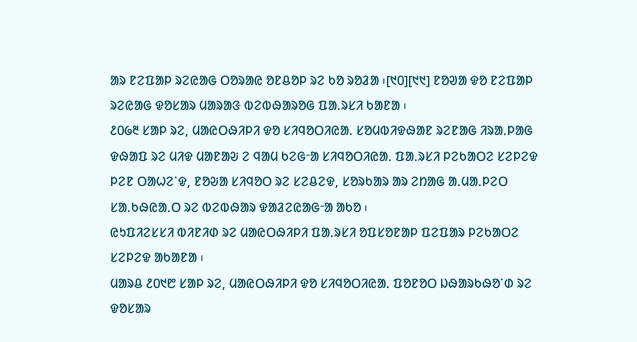ᱟᱨ ᱱᱮᱯᱟᱞ ᱨᱮᱭᱟᱜ ᱛᱚᱨᱟᱭ ᱚᱱᱪᱚᱞ ᱨᱮ ᱠᱚ ᱨᱚᱲᱟ ᱾[᱑᱐][᱑᱑] ᱱᱚᱣᱟ ᱫᱚ ᱱᱮᱯᱟᱞ ᱨᱮᱭᱟᱜ ᱫᱚᱥᱟᱨ ᱢᱟᱨᱟᱝ ᱵᱮᱵᱷᱟᱨᱚᱜ ᱯᱟᱹᱨᱥᱤ ᱠᱟᱱᱟ ᱾
᱒᱐᱙᱓ ᱥᱟᱞ ᱨᱮ, ᱢᱟᱭᱛᱷᱤᱞᱤ ᱫᱚ ᱥᱤᱧᱚᱛᱤᱭᱟᱹ ᱥᱚᱢᱵᱤᱫᱷᱟᱱ ᱨᱮᱱᱟᱜ ᱤᱨᱟᱹᱞᱟᱜ ᱫᱷᱟᱯ ᱨᱮ ᱢᱤᱫ ᱢᱟᱱᱟᱶ ᱮ ᱧᱟᱢ ᱠᱮᱜᱼᱟ ᱥᱤᱧᱚᱛᱤᱭᱟᱹ ᱯᱟᱹᱨᱥᱤ ᱞᱮᱠᱟᱛᱮ ᱥᱮᱞᱮᱫ ᱞᱮᱱ ᱛᱟᱦᱮᱸᱫ, ᱱᱚᱶᱟ ᱥᱤᱧᱚᱛ ᱨᱮ ᱥᱮᱪᱮᱫ, ᱥᱚᱨᱠᱟᱨ ᱟᱨ ᱮᱴᱟᱜ ᱟᱹᱢᱟᱹᱞᱮᱛ ᱥᱟᱹᱠᱷᱭᱟᱹᱛ ᱨᱮ ᱵᱮᱵᱷᱟᱨ ᱫᱟᱲᱮᱭᱟᱜᱼᱟ ᱟᱠᱚ ᱾
ᱭᱩᱯᱤᱮᱥᱥᱤ ᱵᱤᱱᱤᱰ ᱨᱮ ᱢᱟᱭᱛᱷᱤᱞᱤ ᱯᱟᱹᱨᱥᱤ ᱚᱯᱥᱚᱱᱟᱞ ᱯᱮᱯᱟᱨ ᱞᱮᱠᱟᱛᱮ ᱥᱮᱞᱮᱫ ᱟᱠᱟᱱᱟ ᱾
ᱢᱟᱨᱪ ᱒᱐᱑᱘ ᱥᱟᱞ ᱨᱮ, ᱢᱟᱭᱛᱷᱤᱞᱤ ᱫᱚ ᱥᱤᱧᱚᱛᱤᱭᱟᱹ ᱯᱚᱱᱚᱛ ᱡᱷᱟᱨᱠᱷᱚᱸᱰ ᱨᱮ ᱫᱚᱥᱟᱨ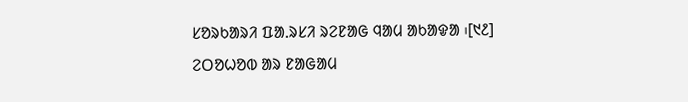ᱥᱚᱨᱠᱟᱨᱤ ᱯᱟᱹᱨᱥᱤ ᱨᱮᱱᱟᱜ ᱧᱟᱢ ᱟᱠᱟᱫᱟ ᱾[᱑᱒]
ᱮᱛᱚᱦᱚᱵ ᱟᱨ ᱱᱟᱜᱟᱢ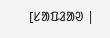[ᱥᱟᱯᱲᱟᱣ |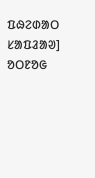ᱯᱷᱮᱰᱟᱛ ᱥᱟᱯᱲᱟᱣ]
ᱚᱛᱱᱚᱜ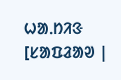ᱦᱟᱹᱴᱤᱝ
[ᱥᱟᱯᱲᱟᱣ |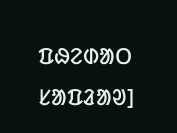ᱯᱷᱮᱰᱟᱛ ᱥᱟᱯᱲᱟᱣ]